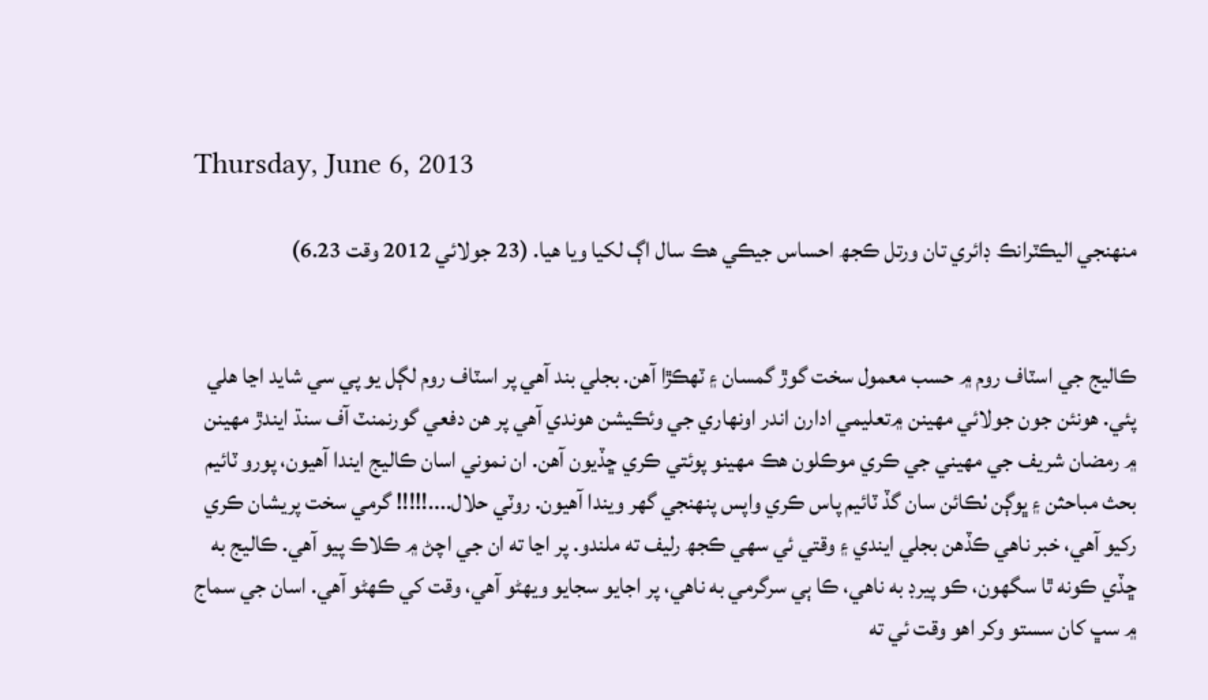Thursday, June 6, 2013

منهنجي اليڪٽرانڪ ڊائري تان ورتل ڪجھ احساس جيڪي هڪ سال اڳ لکيا ويا هيا. (23 جولائي 2012 وقت 6.23)


ڪاليج جي اسٽاف روم ۾ حسب معمول سخت گوڙ گمسان ۽ ٽهڪڙا آهن. بجلي بند آهي پر اسٽاف روم لڳل يو پي سي شايد اڃا هلي پئي. هونئن جون جولائي مهينن ۾تعليمي ادارن اندر اونهاري جي وئڪيشن هوندي آهي پر هن دفعي گورنمنٽ آف سنڌ ايندڙ مهينن ۾ رمضان شريف جي مهيني جي ڪري موڪلون هڪ مهينو پوئتي ڪري ڇڏيون آهن. ان نموني اسان ڪاليج ايندا آهيون، پورو ٽائيم بحث مباحثن ۽ ڀوڳن ٺڪائن سان گڏ ٽائيم پاس ڪري واپس پنهنجي گھر ويندا آهيون. روٽي حلال....!!!!! گرمي سخت پريشان ڪري رکيو آهي، خبر ناهي ڪڏهن بجلي ايندي ۽ وقتي ئي سهي ڪجھ رليف ته ملندو. پر اڃا ته ان جي اچڻ ۾ ڪلاڪ پيو آهي. ڪاليج به ڇڏي ڪونه ٿا سگھون، ڪو پيرڊ به ناهي، ڪا ٻي سرگرمي به ناهي، پر اجايو سجايو ويهڻو آهي، وقت کي ڪهڻو آهي. اسان جي سماج ۾ سڀ کان سستو وکر اهو وقت ئي ته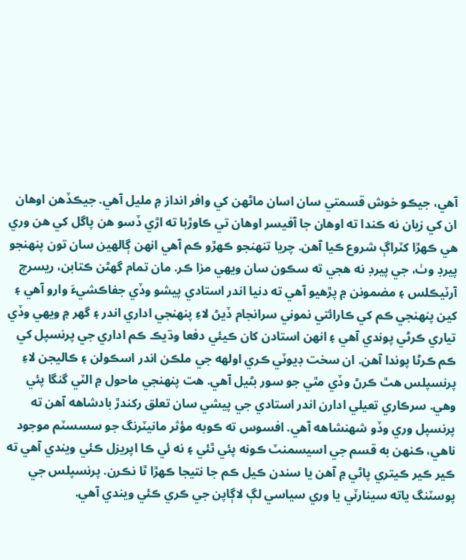آهي، جيڪو خوش قسمتي سان اسان ماڻهن کي وافر انداز ۾ مليل آهي. جيڪڏهن اوهان ان کي زيان نه ڪندا ته اوهان جا آفيسر اوهان تي ڪاوڙبا ته اڙي ڏسو هن پاگل کي هن وري هي ڪهڙا کٽراڳ شروع ڪيا آهن. چريا تنهنجو ڪهڙو ڪم آهي انهن ڳالهين سان تون پنهنجو پيرڊ وٺ، جي پيرڊ نه هجي ته سڪون سان ويهي مزا ڪر. مان تمام گھڻن ڪتابن، ريسرچ آرٽيڪلس ۽ مضمونن ۾ پڙهيو آهي ته دنيا اندر استادي پيشو وڏي جفاڪشيءَ وارو آهي ۽ کين پنهنجي ڪم کي ڪارائتي نموني سرانجام ڏيڻ لاءِ پنهنجي اداري اندر ۽ گھر ۾ ويهي وڏي تياري ڪرڻي پوندي آهي ۽ انهن استادن کان ڪيئي دفعا وڌيڪ ڪم اداري جي پرنسپل کي ڪم ڪرڻا پوندا آهن. ان سخت ڊيوٽي ڪري اولهه جي ملڪن اندر اسڪولن ۽ ڪاليجن لاءِ پرنسپلس هٿ ڪرڻ وڏي مٿي جو سور بڻيل آهي. هت پنهنجي ماحول ۾ الٽي گنگا پئي وهي. سرڪاري تعيلي ادارن اندر استادي جي پيشي سان تعلق رکندڙ بادشاهه آهن ته پرنسپل وري وڏو شهنشاهه آهي. افسوس ته ڪوبه مؤثر مانيٽرنگ جو سسسٽم موجود ناهي، ڪنهن به قسم جي اسيسمنٽ ڪونه پئي ٿئي ۽ نه ئي ڪا اپريزل ڪئي ويندي آهي ته ڪير ڪير ڪيتري پاڻي ۾ آهن يا سندن ڪيل ڪم جا نتيجا ڪهڙا ٿا نڪرن. پرنسپلس جي پوسٽنگ ياته سينارٽي يا وري سياسي لڳ لاڳاپن جي ڪري ڪئي ويندي آهي.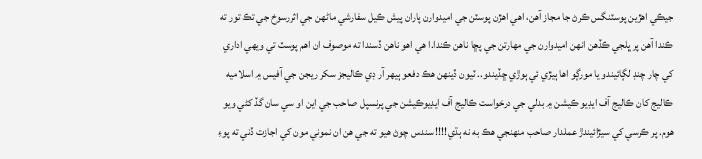جيڪي اهڙين پوسٽنگس ڪرڻ جا مجاز آهن، اهي اهڙن پوسٽن جي اميدوارن پاران پيش ڪيل سفارشي ماڻهن جي اثررسوخ جي تڪ تور ته ڪندا آهن پر ڀلجي ڪڏهن انهن اميدوارن جي مهارتن جي پڇا ناهن ڪندا.ا هي اهو ناهن ڏسندا ته موصوف ان اهم پوسٽ تي ويهي اداري کي چار چنڊ لڳائيندو يا مورڳو اها ٻيڙي ئي ٻوڙي ڇڏيندو.. ٽيون ڏينهن هڪ دفعو ٻيهر آر ڊي ڪاليجز سکر ريجن جي آفيس ۾ اسلاميه ڪاليج کان ڪاليج آف ايڊيو ڪيشن ۾ بدلي جي درخواست ڪاليج آف ايڊيوڪيشن جي پرنسپل صاحب جي اين او سي سان گڏ کڻي ويو هوم. پر ڪرسي کي سيڙائيندڙ عملدار صاحب منهنجي هڪ به نه ٻڌي!!!! سندس چوڻ هيو ته جي هن ان نموني مون کي اجازت ڏني ته پوءِ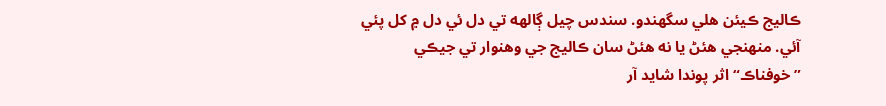ڪاليج ڪيئن هلي سگھندو. سندس چيل ڳالهه تي دل ئي دل ۾ کل پئي آئي. منهنجي هئڻ يا نه هئڻ سان ڪاليج جي وهنوار تي جيڪي ”خوفناڪ“ اثر پوندا شايد آر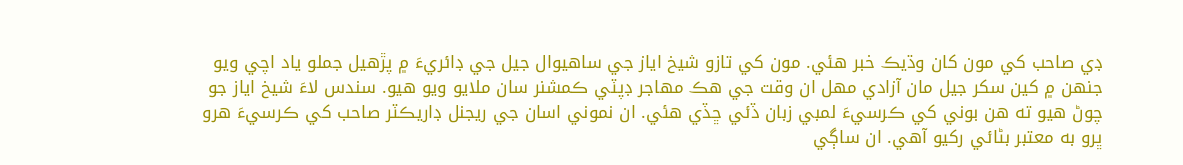ڊي صاحب کي مون کان وڌيڪ خبر هئي. مون کي تازو شيخ اياز جي ساهيوال جيل جي ڊائريءَ ۾ پڙهيل جملو ياد اچي ويو جنهن ۾ کين سکر جيل مان آزادي مهل ان وقت جي هڪ مهاجر ڊپٽي ڪمشنر سان ملايو ويو هيو. سندس لاءَ شيخ اياز جو چوڻ هيو ته هن بوني کي ڪرسيءَ لمبي زبان ڏئي ڇڏي هئي. ان نموني اسان جي ريجنل ڊاريڪٽر صاحب کي ڪرسيءَ هرو ڀرو به معتبر بڻائي رکيو آهي. ان ساڳي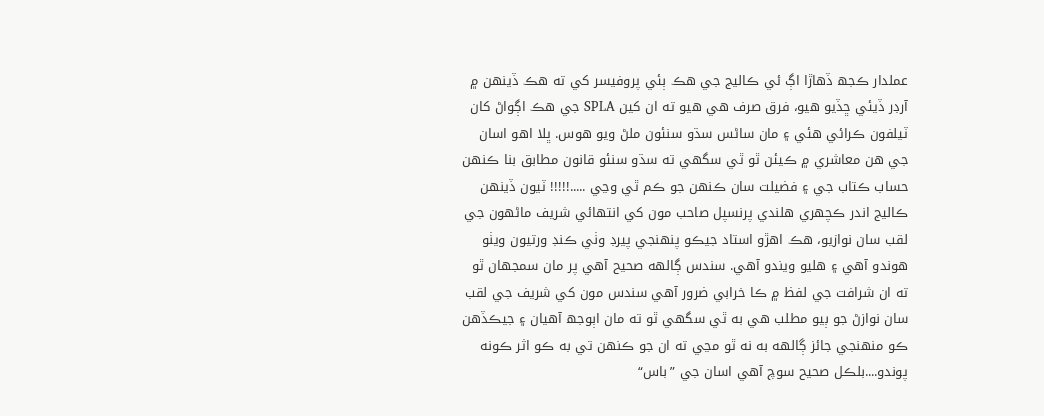عملدار ڪجھ ڏهاڙا اڳ ئي ڪاليج جي هڪ ٻئي پروفيسر کي ته هڪ ڏينهن ۾ آرڊر ڏيئي ڇڏيو هيو، فرق صرف هي هيو ته ان کين SPLA جي هڪ اڳواڻ کان ٽيلفون ڪرائي هئي ۽ مان ساڻس سڌو سنئون ملڻ ويو هوس. ڀلا اهو اسان جي هن معاشري ۾ ڪيئن ٿو ٿي سگھي ته سڌو سنئو قانون مطابق بنا ڪنهن حساب ڪتاب جي ۽ فضيلت سان ڪنهن جو ڪم ٿي وڃي .....!!!!! ٽيون ڏينهن ڪاليج اندر ڪچهري هلندي پرنسپل صاحب مون کي انتهائي شريف ماڻهون جي لقب سان نوازيو، هڪ اهڙو استاد جيڪو پنهنجي پيرڊ وٺي ڪنڊ ورتيون ويٺو هوندو آهي ۽ هليو ويندو آهي. سندس ڳالهه صحيح آهي پر مان سمجھان ٿو ته ان شرافت جي لفظ ۾ ڪا خرابي ضرور آهي سندس مون کي شريف جي لقب سان نوازڻ جو ٻيو مطلب هي به ٿي سگھي ٿو ته مان اٻوجھ آهيان ۽ جيڪڏهن ڪو منهنجي جائز ڳالهه به نه ٿو مڃي ته ان جو ڪنهن تي به ڪو اثر ڪونه پوندو....بلڪل صحيح سوچ آهي اسان جي ”باس“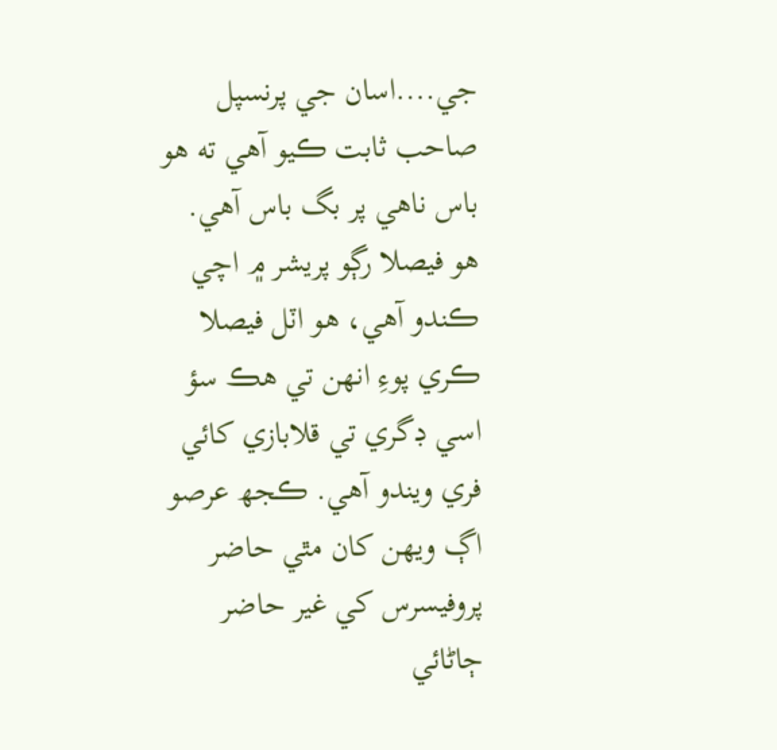جي....اسان جي پرنسپل صاحب ثابت ڪيو آهي ته هو باس ناهي پر بگ باس آهي. هو فيصلا رڳو پريشر ۾ اچي ڪندو آهي، هو اٽل فيصلا ڪري پوءِ انهن تي هڪ سؤ اسي ڊگري تي قلابازي کائي فري ويندو آهي. ڪجھ عرصو اڳ ويهن کان مٿي حاضر پروفيسرس کي غير حاضر ڄاڻائي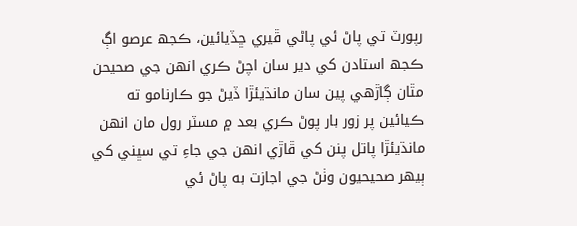رپورٽ تي پاڻ ئي پاڻي ڦيري ڇڏيائين، ڪجھ عرصو اڳ ڪجھ استادن کي دير سان اچڻ ڪري انهن جي صحيحن مٿان ڳاڙهي پين سان مانڌيئڙا ڏيڻ جو ڪارنامو ته ڪيائين پر زور بار پوڻ ڪري بعد ۾ مسٽر رول مان انهن مانڌيئڙا پاتل پنن کي ڦاڙي انهن جي جاءِ تي سڀني کي ٻيهر صحيحيون وٺڻ جي اجازت به پاڻ ئي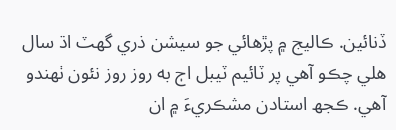ڏنائين. ڪاليج ۾ پڙهائي جو سيشن ذري گھٽ اڌ سال هلي چڪو آهي پر ٽائيم ٽيبل اڄ به روز روز نئون ٺهندو آهي. ڪجھ استادن مشڪريءَ ۾ ان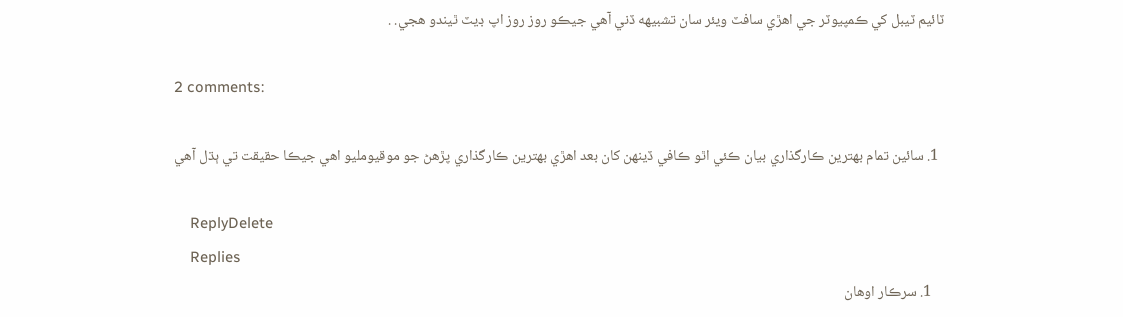ٽائيم ٽيبل کي ڪمپيوٽر جي اهڙي سافٽ ويئر سان تشبيهه ڏني آهي جيڪو روز روز اپ ڊيٽ ٿيندو هجي. .

2 comments:

  1. سائين تمام بهترين ڪارگذاري بيان ڪئي اٿو ڪافي ڏينهن کان بعد اهڙي بهترين ڪارگذاري پڙهڻ جو موقيومليو اهي جيڪا حقيقت تي ٻڌل آهي

    ReplyDelete
    Replies
    1. سرڪار اوهان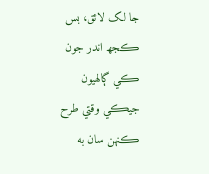جا لک لائق، بس ڪجھ اندر جون ڪي ڳالهيون جيڪي وقتي طرح ڪنهن سان به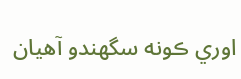اوري ڪونه سگھندو آهيان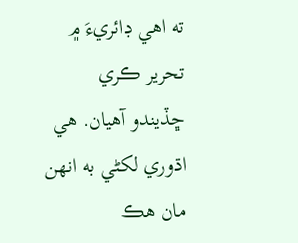ته اهي ڊائريءَ ۾ تحرير ڪري ڇڏيندو آهيان. هي اڌوري لکڻي به انهن مان هڪ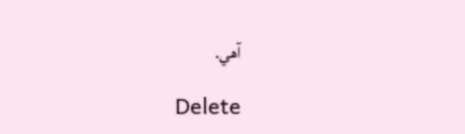آهي.

      Delete